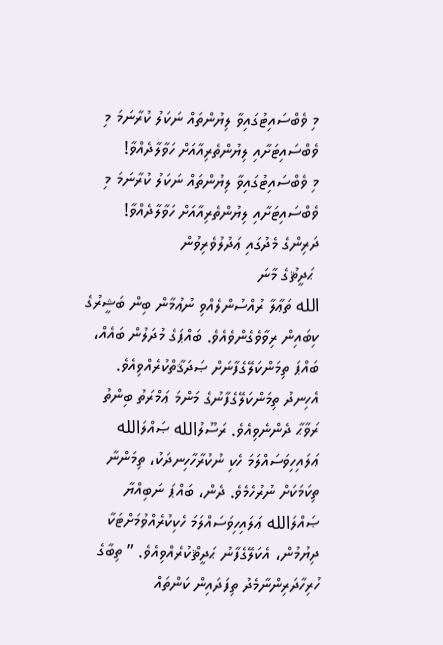މި ވެބްސައިޓުގައިވާ ލިޔުންތައް ނަކަލު ކުރާނަމަ މި ވެބްސައިޓަށާއި ލިޔުންތެރިއާއަށް ހަވާލާދެއްވާ!
މި ވެބްސައިޓުގައިވާ ލިޔުންތައް ނަކަލު ކުރާނަމަ މި ވެބްސައިޓަށާއި ލިޔުންތެރިއާއަށް ހަވާލާދެއްވާ!
ދަރިންގެ މެދުގައި ޢަދުލުވެރިވުން
 ޙަދީޘުގެ މާނަ
الله ތަޢާލާ ރުއްސުންލެއްވި ނުޢުމާން ބިން ބަޝީރުގެ ކިބައިން ރިވާވެގެންވެއެވެ. ބައްޕަގެ މުދަލުން ބައެއް، ބައްޕަ ތިމަންކަލޭގެފާނަށް ޞަދަޤާތްކުރެއްވިއެވެ. އެހިނދު ތިމަންކަލޭގެފާނުގެ މަންމަ ޢަމްރަތު ބިންތު ރަވާޙާ ދެންނެވިއެވެ. ރަސޫލުالله ޞައްލަالله ޢަލައިހިވަސައްލަމަ ހެކި ނުކުރާހާހިނދަކު، ތިމަންނާ ތިކަމަކަށް ނުރުހެމެވެ. ދެން، ބައްޕަ ނަބިއްޔާ ޞައްލަالله ޢަލައިހިވަސައްލަމަ ހެކިކުރެއްވުމަށްޓަކާ ދިޔުމުން، އެކަލޭގެފާނު ޙަދީޘްކުރެއްވިއެވެ. ” ތިބާގެ ހުރިހާދަރިންނާމެދު ތިފަދައިން ކަންތައް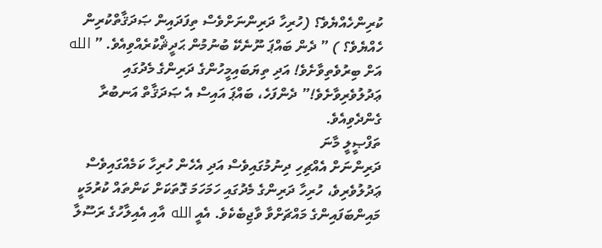ކުރިންހެއްޔެވެ؟ (ހުރިހާ ދަރިންނަށްވެސް ތިފަދައިން ޞަދަޤާތްކުރިން ހެއްޔެވެ؟ ) ” ދެން ބައްޕަ ނޫނެކޭ ބުނުމުން ޙަދީޘްކުރެއްވިއެވެ. ” الله އަށް ބިރުވެތިވާށެވެ! އަދި ތިޔަބައިމީހުންގެ ދަރިންގެ މެދުގައި ޢަދުލުވެރިވާށެވެ!” ދެންފަހެ، ބައްޕަ އައިސް އެ ޞަދަޤާތް އަނބުރާ ގެންދެވިއެވެ.
ތަފްޞީލީ މާނަ
ދަރިންނަށް އެއްޗިހި ދިނުމުގައިވެސް އަދި އެހެން ހުރިހާ ކަމެއްގައިވެސް ޢަދުލުވެރިވެ، ހުރިހާ ދަރިންގެ މެދުގައި ހަމަހަމަ ގޮތަކަށް ކަންތައް ކުރުމަކީ މައިންބަފައިންގެ މައްޗަށްވާ ވާޖިބެކެވެ. އެއީ الله އާއި އެއިލާހުގެ ރަސޫލާ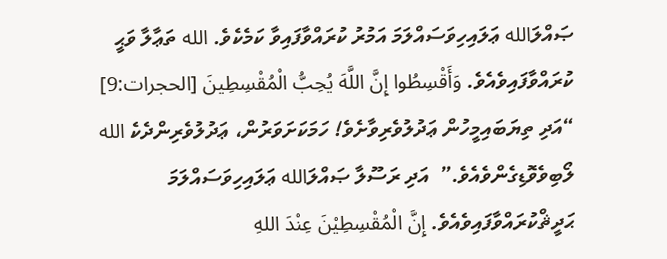ޞައްލަالله ޢަލައިހިވަސައްލަމަ އަމުރު ކުރައްވާފައިވާ ކަމެކެވެ. الله ތަޢާލާ ވަޙީ ކުރައްވާފައިވެއެވެ. وَأَقْسِطُوا إِنَّ اللَّهَ يُحِبُّ الْمُقْسِطِينَ [الحجرات:9] “އަދި ތިޔަބައިމީހުން ޢަދުލުވެރިވާށެވެ! ހަމަކަށަވަރުން، ޢަދުލުވެރިންދެކެ الله ލޯބިވެވޮޑިގެންވެއެވެ.”  އަދި ރަސޫލާ ޞައްލަالله ޢަލައިހިވަސައްލަމަ ޙަދީޘްކުރައްވާފައިވެއެވެ. إِنَّ الْمُقْسِطِيْنَ عِنْدَ اللهِ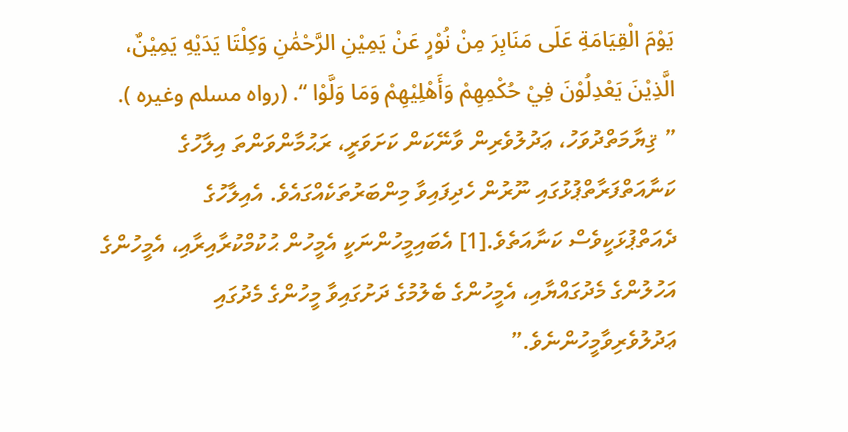يَوْمَ الْقِيَامَةِ عَلَى مَنَابِرَ مِنْ نُوْرٍ عَنْ يَمِيْنِ الرَّحْمَٰنِ وَكِلْتَا يَدَيْهِ يَمِيْنٌ، الَّذِيْنَ يَعْدِلُوْنَ فِيْ حُكْمِهِمْ وَأَهْلِيْهِمْ وَمَا وَلَّوْا “. (رواه مسلم وغيره ). ” ޤިޔާމަތްދުވަހު، ޢަދުލުވެރިން ވާނޭކަން ކަށަވަރީ، ރަޙުމާންވަންތަ އިލާހުގެ ކަނާއަތްފަރާތްޕުޅުގައި ނޫރުން ހެދިފައިވާ މިންބަރުތަކެއްގައެވެ. އެއިލާހުގެ ދެއަތްޕުޅަކީވެސް ކަނާއަތެވެ.[1] އެބައިމީހުންނަކީ އެމީހުން ޙުކުމްކުރާއިރާއި، އެމީހުންގެ އަހުލުންގެ މެދުގައްޔާއި، އެމީހުންގެ ބެލުމުގެ ދަށުގައިވާ މީހުންގެ މެދުގައި ޢަދުލުވެރިވާމީހުންނެވެ.”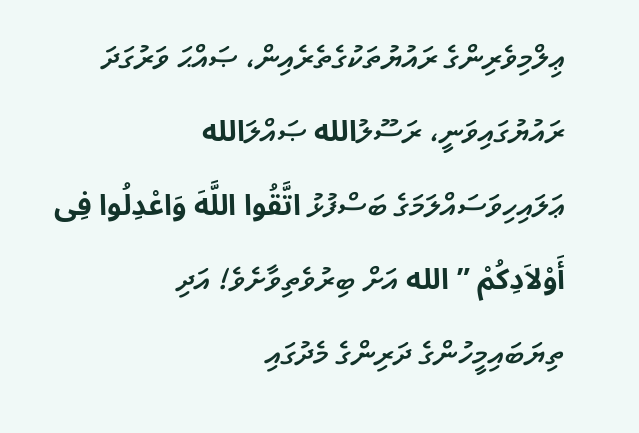ޢިލްމިވެރިންގެ ރައުޔުތަކުގެތެރެއިން، ޞައްޙަ ވަރުގަދަ ރައުޔުގައިވަނީ، ރަސޫލުالله ޞައްލަالله ޢަލައިހިވަސައްލަމަގެ ބަސްފުޅު اتَّقُوا اللَّهَ وَاعْدِلُوا فِى أَوْلاَدِكُمْ ” الله އަށް ބިރުވެތިވާށެވެ! އަދި ތިޔަބައިމީހުންގެ ދަރިންގެ މެދުގައި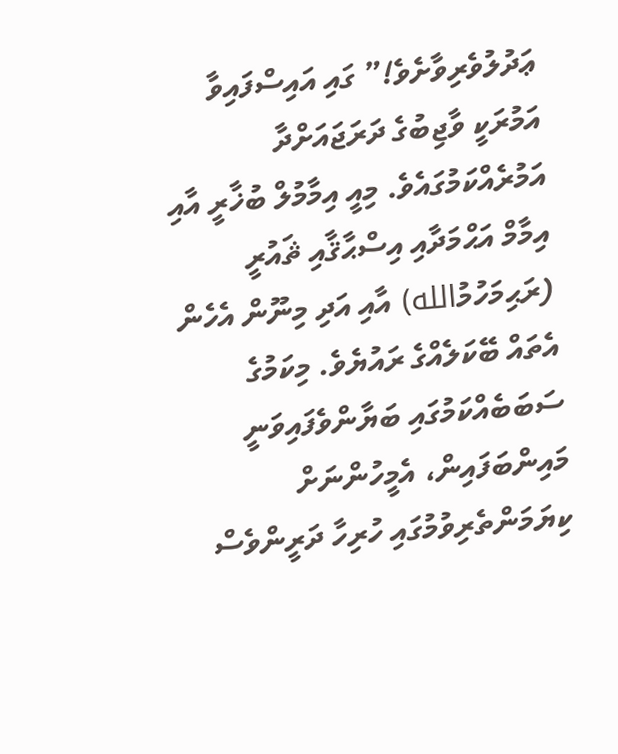ޢަދުލުވެރިވާށެވެ!” ގައި އައިސްފައިވާ އަމުރަކީ ވާޖިބުގެ ދަރަޖައަށްދާ އަމުރެއްކަމުގައެވެ. މިއީ އިމާމުލް ބުޚާރީ އާއި އިމާމް އަޙްމަދާއި އިސްޙާޤާއި ޘައުރީ (ރަޙިމަހުމުالله) އާއި އަދި މިނޫން އެހެން އެތައް ބޭކަލެއްގެ ރައުޔެވެ. މިކަމުގެ ސަބަބެއްކަމުގައި ބަޔާންވެފައިވަނީ މައިންބަފައިން، އެމީހުންނަށް ކިޔަމަންތެރިވުމުގައި ހުރިހާ ދަރީންވެސް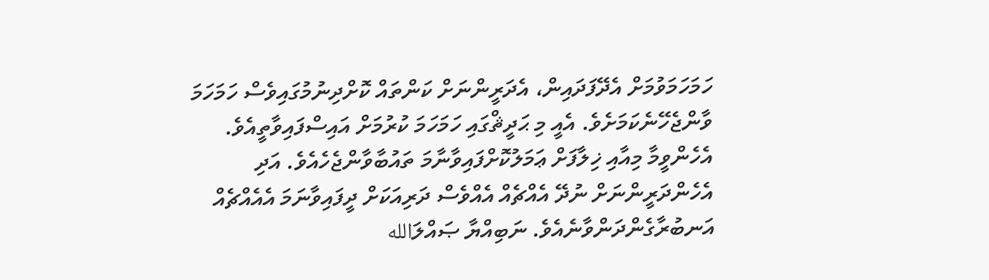ހަމަހަމަވުމަށް އެދޭފަދައިން، އެދަރީންނަށް ކަންތައް ކޮށްދިނުމުގައިވެސް ހަމަހަމަ ވާންޖެހޭނެކަމަށެވެ. އެއީ މި ޙަދީޘްގައި ހަމަހަމަ ކުރުމަށް އައިސްފައިވާތީއެވެ.
އެހެންވީމާ މިއާއި ޚިލާފަށް ޢަމަލުކޮށްފައިވާނާމަ ތައުބާވާންޖެހެއެވެ. އަދި އެހެންދަރީންނަށް ނުދޭ އެއްޗެއް އެއްވެސް ދަރިއަކަށް ދީފައިވާނަމަ އެއެއްޗެއް އަނބުރާގެންދަންވާނެއެވެ. ނަބިއްޔާ ޞައްލަالله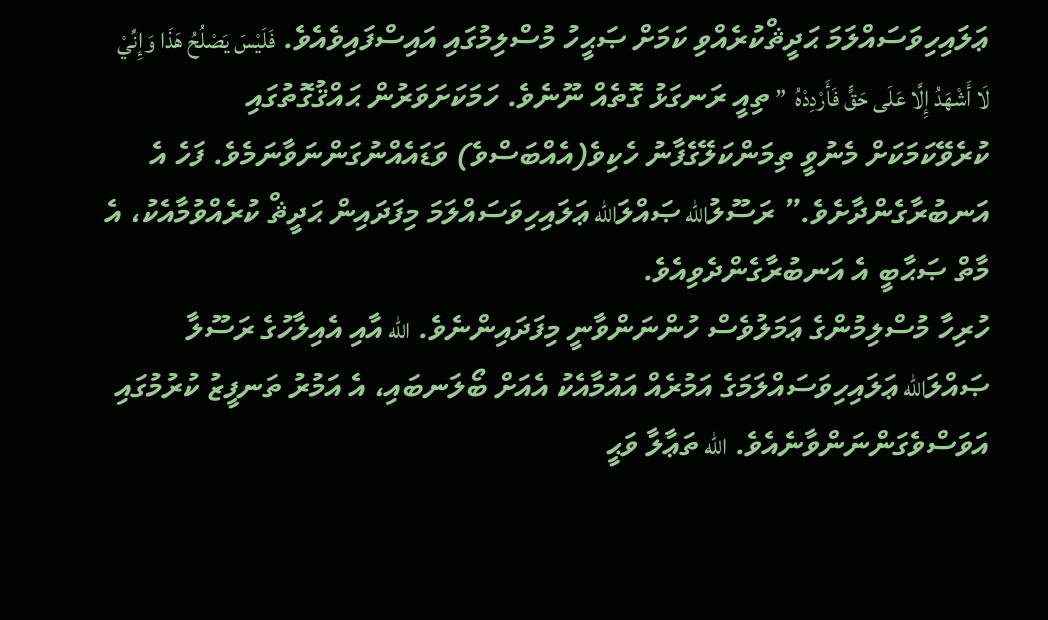ޢަލައިހިވަސައްލަމަ ޙަދީޘްކުރެއްވި ކަމަށް ޞަޙީހު މުސްލިމުގައި އައިސްފައިވެއެވެ. فَلَيْسَ يَصْلُحُ هَذَا وَإِنِّيْ لَا أَشْهَدُ إِلَّا عَلَى حَقٍّ فَأَرْدِدْهُ  ” ތިއީ ރަނގަޅު ގޮތެއް ނޫނެވެ. ހަމަކަށަވަރުން ޙައްޤުގޮތުގައި ކުރެވޭކަމަކަށް މެނުވީ ތިމަންކަލޭގެފާނު ހެކިވެ(އެއްބަސްވެ) ވަޑައެއްނުގަންނަވާނަމެވެ. ފަހެ އެ އަނބުރާގެންދާށެވެ.” ރަސޫލުالله ޞައްލަالله ޢަލައިހިވަސައްލަމަ މިފަދައިން ޙަދީޘް ކުރެއްވުމާއެކު، އެ މާތް ޞަޙާބީ އެ އަނބުރާގެންދެވިއެވެ.
ހުރިހާ މުސްލިމުންގެ ޢަމަލުވެސް ހުންނަންވާނީ މިފަދައިންނެވެ. الله އާއި އެއިލާހުގެ ރަސޫލާ ޞައްލަالله ޢަލައިހިވަސައްލަމަގެ އަމުރެއް އައުމާއެކު އެއަށް ބޯލަނބައި، އެ އަމުރު ތަނފީޒު ކުރުމުގައި އަވަސްވެގަންނަންވާނެއެވެ. الله ތަޢާލާ ވަޙީ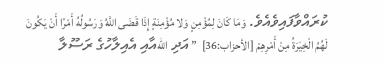ކުރައްވާފައިވެއެވެ. وَمَا كَانَ لِمُؤْمِنٍ وَلا مُؤْمِنَةٍ إِذَا قَضَى اللَّهُ وَرَسُولُهُ أَمْرًا أَنْ يَكُونَ لَهُمُ الْخِيَرَةُ مِنْ أَمْرِهِمْ [الأحزاب:36]  ” އަދި اللهއާއި އެއިލާހުގެ ރަސޫލާ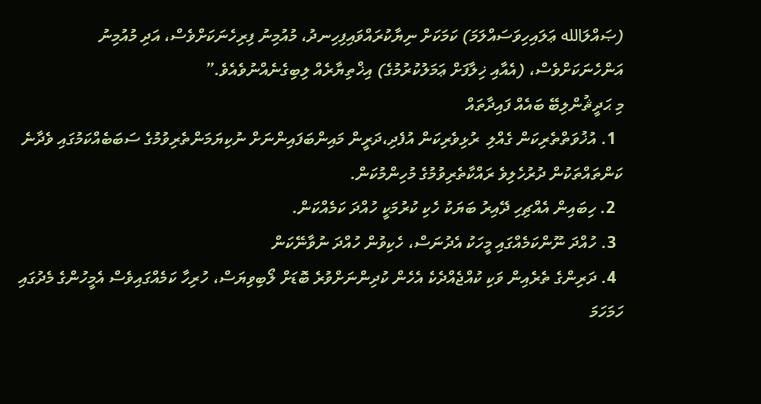(ޞައްލަالله ޢަލައިހިވަސައްލަމަ) ކަމަކަށް ނިޔާކުރައްވައިފިހިނދު، މުއުމިނު ފިރިހެނަކަށްވެސް، އަދި މުއުމިނު އަންހެނަކަށްވެސް، (އެއާއި ޚިލާފަށް ޢަމަލުކުރުމުގެ) އިޚްތިޔާރެއް ލިބިގެނެއްނުވެއެވެ.”
މި ޙަދީޘުންލިބޭ ބައެއް ފައިދާތައް
  1. އުޚުވަތްތެރިކަން ގެއްލި  ރުޅިވެރިކަން އުފެދި،ދަރީން މައިންބަފައިންނަށް ނުކިޔަމަންތެރިވުމުގެ ސަބަބެއްކަމުގައި ވެދާނެ ކަންތައްތަކުން ދުރުހެލިވެ ރައްކާތެރިވުމުގެ މުހިންމުކަން.
  2. ހިބައިން އެއްޗިހި ދޭއިރު ބަޔަކު ހެކި ކުރުމަކީ ހުއްދަ ކަމެއްކަން.
  3. ހުއްދަ ނޫންކަމެއްގައި މީހަކު އެދުނަސް، ހެކިވުން ހުއްދަ ނުވާނޭކަން
  4. ދަރިންގެ ތެރެއިން ވަކި ކުއްޖެއްދެކެ އެހެން ކުދިންނަށްވުރެ ބޮޑަށް ލޯބިވިޔަސް، ހުރިހާ ކަމެއްގައިވެސް އެމީހުންގެ މެދުގައި ހަމަހަމަ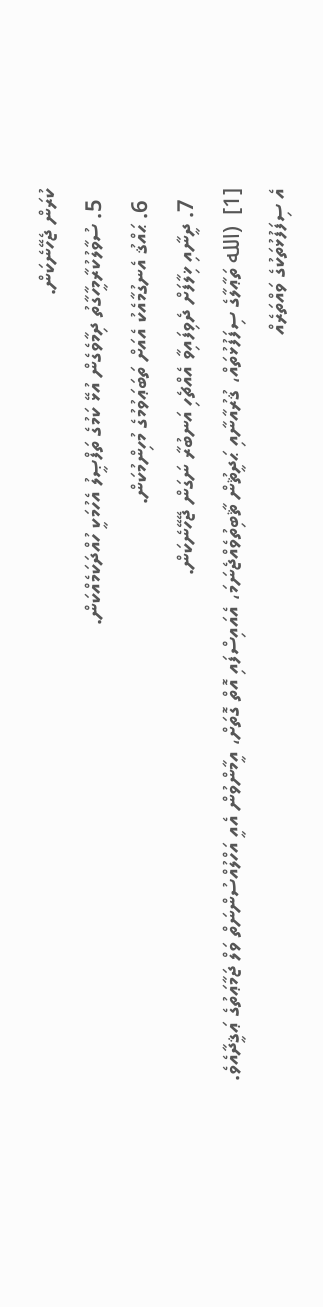ކުރަން ޖެހޭނެކަން.
  5. ސުވާލުކުރާމީހާގާތު ދިމާވެގެން އުޅޭ ކަމުގެ ތަފްޞީލު އެހުމަކީ ހުއްދަކަމެއްކަން.
  6. ޙައްޤު އެނގުމާއެކު އެއަށް ތަބަޢަވުމުގެ މުހިންމުކަން.
  7. ދީނާއި ޚިލާފަށް ދެވިފައިވާ އެއްޗެހި އަނބުރާ ނަގަން ޖޭހޭނެކަން.
[1]  (الله ތަޢާލާގެ ސިފަފުޅުތައް، ޤުރުއާނާއި ޙަދީޘުން ޘާބިތުވެއްޖެނަމަ، އެއައިސްފައި އޮތް ގޮތަށް، އީމާންވުން އެއީ އަހްލުއްސުންނަތް ވަލް ޖަމާޢަތުގެ ޢަޤީދާއެވެ. އެ ސިފަފުޅުތަކުގެ ވައްތަރެއް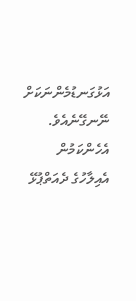އަޅުގަނޑުމެންނަކަށް ނޭނގޭނެއެވެ. އެހެންކަމުން އެއިލާހުގެ ދެއަތްޕުޅޭ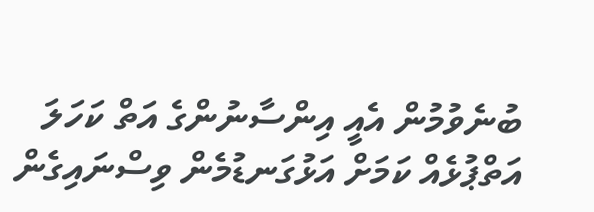ބުނެވުމުން އެއީ އިންސާނުންގެ އަތް ކަހަލަ އަތްޕުޅެއް ކަމަށް އަޅުގަނޑުމެން ވިސްނައިގެން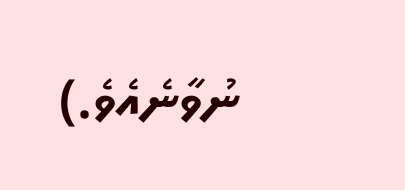ނުވާނެއެވެ.)